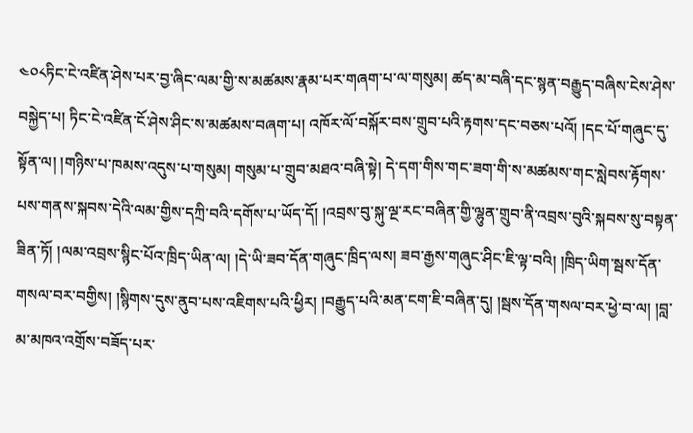༤༠༨ཏིང་ངེ་འཛིན་ཤེས་པར་བྱ་ཞིང་ལམ་གྱི་ས་མཚམས་རྣམ་པར་གཞག་པ་ལ་གསུམ། ཚད་མ་བཞི་དང་སྙན་བརྒྱུད་བཞིས་ངེས་ཤེས་བསྐྱེད་པ། ཏིང་ངེ་འཛིན་ངོ་ཤེས་ཤིང་ས་མཚམས་བཞག་པ། འཁོར་ལོ་བསྐོར་བས་གྲུབ་པའི་རྟགས་དང་བཅས་པའོ། །དང་པོ་གཞུང་དུ་སྟོན་ལ། །གཉིས་པ་ཁམས་འདུས་པ་གསུམ། གསུམ་པ་གྲུབ་མཐའ་བཞི་སྟེ། དེ་དག་གིས་གང་ཟག་གི་ས་མཚམས་གང་སླེབས་རྟོགས་པས་གནས་སྐབས་དེའི་ལམ་གྱིས་དཀྲི་བའི་དགོས་པ་ཡོད་དོ། །འབྲས་བུ་སྐུ་ལྔ་རང་བཞིན་གྱི་ལྷུན་གྲུབ་ནི་འབྲས་བུའི་སྐབས་སུ་བསྟན་ཟིན་ཏོ། །ལམ་འབྲས་སྙིང་པོའ་ཁྲིད་ཡིན་ལ། །དེ་ཡི་ཟབ་དོན་གཞུང་ཁྲིད་ལས། ཟབ་རྒྱས་གཞུང་ཤིང་ཇི་ལྟ་བའི། །ཁྲིད་ཡིག་སྦས་དོན་གསལ་བར་བགྱིས། །སྙིགས་དུས་ནུབ་པས་འཇིགས་པའི་ཕྱིར། །བརྒྱུད་པའི་མན་ངག་ཇི་བཞིན་དུ། །སྦས་དོན་གསལ་བར་ཕྱེ་བ་ལ། །བླ་མ་མཁའ་འགྲོས་བཟོད་པར་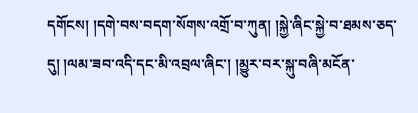དགོངས། །དགེ་བས་བདག་སོགས་འགྲོ་བ་ཀུན། །སྐྱེ་ཞིང་སྐྱེ་བ་ཐམས་ཅད་དུ། །ལམ་ཟབ་འདི་དང་མི་འབྲལ་ཞིང་། །མྱུར་བར་སྐུ་བཞི་མངོན་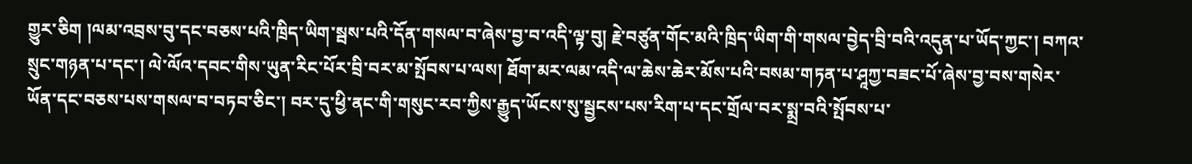གྱུར་ཅིག །ལམ་འབྲས་བུ་དང་བཅས་པའི་ཁྲིད་ཡིག་སྦས་པའི་དོན་གསལ་བ་ཞེས་བྱ་བ་འདི་ལྟ་བུ། རྗེ་བཙུན་གོང་མའི་ཁྲིད་ཡིག་གི་གསལ་བྱེད་བྲི་བའི་འདུན་པ་ཡོད་ཀྱང་། བཀའ་སྲུང་གཉན་པ་དང་། ལེ་ལོའ་དབང་གིས་ཡུན་རིང་པོར་བྲི་བར་མ་སྤོབས་པ་ལས། ཐོག་མར་ལམ་འདི་ལ་ཆེས་ཆེར་མོས་པའི་བསམ་གཏན་པ་ཤཱཀྱ་བཟང་པོ་ཞེས་བྱ་བས་གསེར་ཡོན་དང་བཅས་པས་གསལ་བ་བཏབ་ཅིང་། བར་དུ་ཕྱི་ནང་གི་གསུང་རབ་ཀྱིས་རྒྱུད་ཡོངས་སུ་སྦྱངས་པས་རིག་པ་དང་གྲོལ་བར་སྨྲ་བའི་སྤོབས་པ་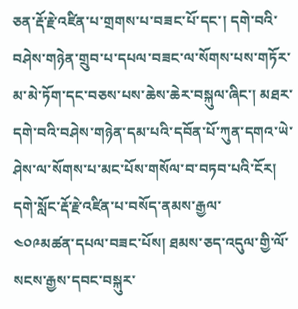ཅན་རྡོ་རྗེ་འཛིན་པ་གྲགས་པ་བཟང་པོ་དང་། དགེ་བའི་བཤེས་གཉེན་གྲུབ་པ་དཔལ་བཟང་ལ་སོགས་པས་གཏོར་མ་མེ་ཏོག་དང་བཅས་པས་ཆེས་ཆེར་བསྐུལ་ཞིང་། མཐར་དགེ་བའི་བཤེས་གཉེན་དམ་པའི་དབོན་པོ་ཀུན་དགའ་ཡེ་ཤེས་ལ་སོགས་པ་མང་པོས་གསོལ་བ་བཏབ་པའི་ངོར། དགེ་སློང་རྡོ་རྗེ་འཛིན་པ་བསོད་ནམས་རྒྱལ་
༤༠༩མཚན་དཔལ་བཟང་པོས། ཐམས་ཅད་འདུལ་གྱི་ལོ་སངས་རྒྱས་དབང་བསྐུར་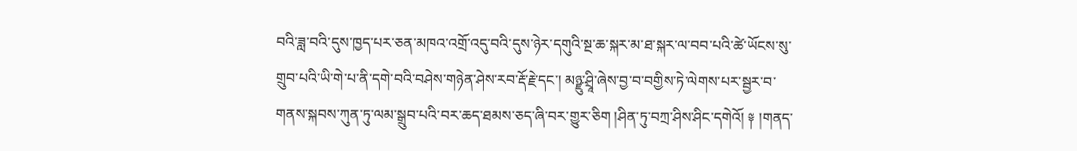བའི་ཟླ་བའི་དུས་ཁྱད་པར་ཅན་མཁའ་འགྲོ་འདུ་བའི་དུས་ཉེར་དགུའི་སྔ་ཆ་སྐར་མ་ཐ་སྐར་ལ་བབ་པའི་ཚེ་ཡོངས་སུ་གྲུབ་པའི་ཡི་གེ་པ་ནི་དགེ་བའི་བཤེས་གཉེན་ཤེས་རབ་རྡོ་རྗེ་དང་། མཉྫུ་ཤྲཱི་ཞེས་བྱ་བ་བགྱིས་ཏེ་ལེགས་པར་སྦྱར་བ་གནས་སྐབས་ཀུན་ཏུ་ལམ་སྒྲུབ་པའི་བར་ཆད་ཐམས་ཅད་ཞི་བར་གྱུར་ཅིག །ཤིན་ཏུ་བཀྲ་ཤིས་ཤིང་དགེའོ། ༈ །གནད་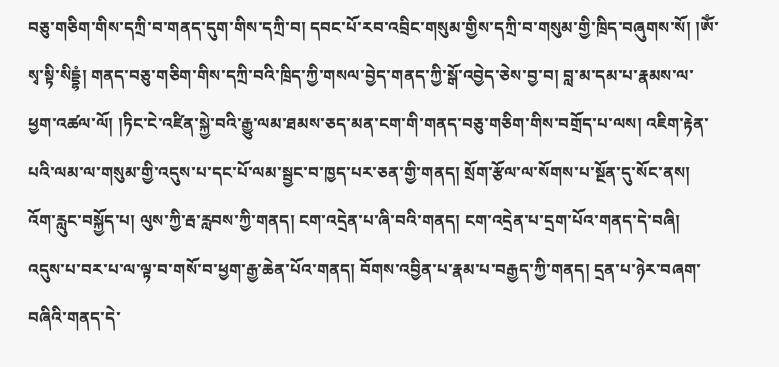བཅུ་གཅིག་གིས་དཀྲི་བ་གནད་དུག་གིས་དཀྲི་བ། དབང་པོ་རབ་འབྲིང་གསུམ་གྱིས་དཀྲི་བ་གསུམ་གྱི་ཁྲིད་བཞུགས་སོ། །ༀ་སྭ་སྟི་སིདྡྷཾ། གནད་བཅུ་གཅིག་གིས་དཀྲི་བའི་ཁྲིད་ཀྱི་གསལ་བྱེད་གནད་ཀྱི་སྒོ་འབྱེད་ཅེས་བྱ་བ། བླ་མ་དམ་པ་རྣམས་ལ་ཕྱག་འཚལ་ལོ། །ཏིང་ངེ་འཛིན་སྐྱེ་བའི་རྒྱུ་ལམ་ཐམས་ཅད་མན་ངག་གི་གནད་བཅུ་གཅིག་གིས་བགྲོད་པ་ལས། འཇིག་རྟེན་པའི་ལམ་ལ་གསུམ་གྱི་འདུས་པ་དང་པོ་ལམ་སྦྱང་བ་ཁྱད་པར་ཅན་གྱི་གནད། སྲོག་རྩོལ་ལ་སོགས་པ་སྔོན་དུ་སོང་ནས། འོག་རླུང་བསྐྱོད་པ། ལུས་ཀྱི་རྦ་རླབས་ཀྱི་གནད། ངག་འདྲེན་པ་ཞི་བའི་གནད། ངག་འདྲེན་པ་དྲག་པོའ་གནད་དེ་བཞི། འདུས་པ་བར་པ་ལ་ལྟ་བ་གསོ་བ་ཕྱག་རྒྱ་ཆེན་པོའ་གནད། བོགས་འབྱིན་པ་རྣམ་པ་བརྒྱད་ཀྱི་གནད། དྲན་པ་ཉེར་བཞག་བཞིའི་གནད་དེ་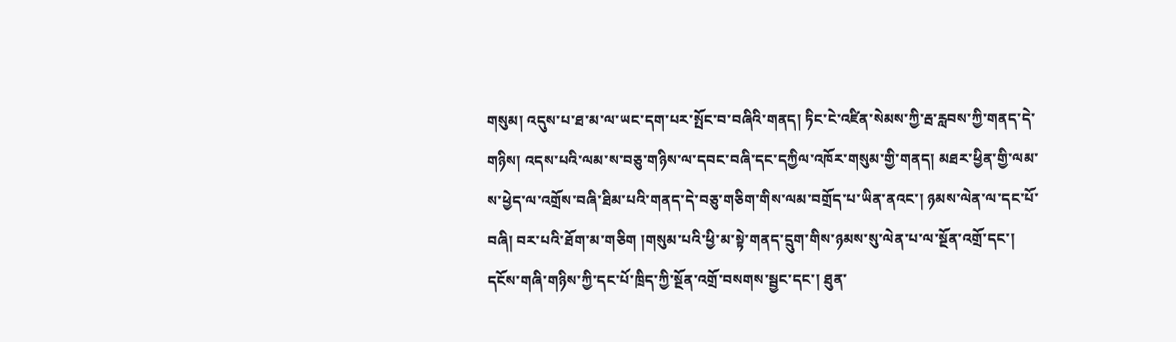གསུམ། འདུས་པ་ཐ་མ་ལ་ཡང་དག་པར་སྤོང་བ་བཞིའི་གནད། ཏིང་ངེ་འཛིན་སེམས་ཀྱི་རྦ་རླབས་ཀྱི་གནད་དེ་གཉིས། འདས་པའི་ལམ་ས་བཅུ་གཉིས་ལ་དབང་བཞི་དང་དཀྱིལ་འཁོར་གསུམ་གྱི་གནད། མཐར་ཕྱིན་གྱི་ལམ་ས་ཕྱེད་ལ་འགྲོས་བཞི་ཐིམ་པའི་གནད་དེ་བཅུ་གཅིག་གིས་ལམ་བགྲོད་པ་ཡིན་ནའང་། ཉམས་ལེན་ལ་དང་པོ་བཞི། བར་པའི་ཐོག་མ་གཅིག །གསུམ་པའི་ཕྱི་མ་སྟེ་གནད་དྲུག་གིས་ཉམས་སུ་ལེན་པ་ལ་སྔོན་འགྲོ་དང་། དངོས་གཞི་གཉིས་ཀྱི་དང་པོ་ཁྲིད་ཀྱི་སྔོན་འགྲོ་བསགས་སྦྱང་དང་། ཐུན་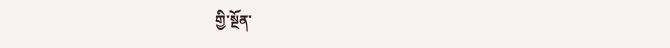གྱི་སྔོན་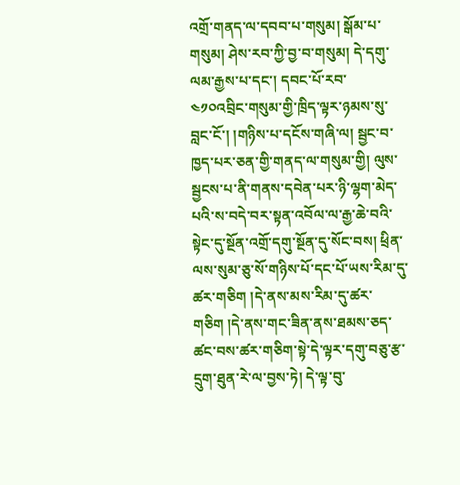འགྲོ་གནད་ལ་དབབ་པ་གསུམ། སྒོམ་པ་གསུམ། ཤེས་རབ་ཀྱི་བྱ་བ་གསུམ། དེ་དགུ་ལམ་རྒྱས་པ་དང་། དབང་པོ་རབ་
༤༡༠འབྲིང་གསུམ་གྱི་ཁྲིད་ལྟར་ཉམས་སུ་བླང་ངོ་། །གཉིས་པ་དངོས་གཞི་ལ། སྦྱང་བ་ཁྱད་པར་ཅན་གྱི་གནད་ལ་གསུམ་གྱི། ལུས་སྦྱངས་པ་ནི་གནས་དབེན་པར་ཉི་ལྷག་མེད་པའི་ས་བདེ་བར་སྟན་འབོལ་ལ་རྒྱ་ཆེ་བའི་སྟེང་དུ་སྔོན་འགྲོ་དགུ་སྔོན་དུ་སོང་བས། ཕྲིན་ལས་སུམ་ཅུ་སོ་གཉིས་པོ་དང་པོ་ཡས་རིམ་དུ་ཚར་གཅིག །དེ་ནས་མས་རིམ་དུ་ཚར་གཅིག །དེ་ནས་གང་ཟིན་ནས་ཐམས་ཅད་ཚང་བས་ཚར་གཅིག་སྟེ་དེ་ལྟར་དགུ་བཅུ་རྩ་དྲུག་ཐུན་རེ་ལ་བྱས་ཏེ། དེ་ལྟ་བུ་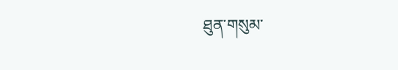ཐུན་གསུམ་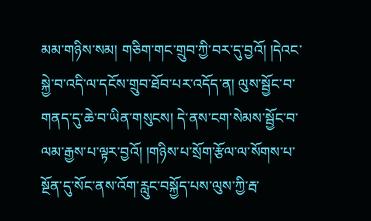མམ་གཉིས་སམ། གཅིག་གང་གྲུབ་ཀྱི་བར་དུ་བྱའོ། །དེའང་སྐྱེ་བ་འདི་ལ་དངོས་གྲུབ་ཐོབ་པར་འདོད་ན། ལུས་སྦྱོང་བ་གནད་དུ་ཆེ་བ་ཡིན་གསུངས། དེ་ནས་ངག་སེམས་སྦྱོང་བ་ལམ་རྒྱས་པ་ལྟར་བྱའོ། །གཉིས་པ་སྲོག་རྩོལ་ལ་སོགས་པ་སྔོན་དུ་སོང་ནས་འོག་རླུང་བསྐྱོད་པས་ལུས་ཀྱི་རྦ་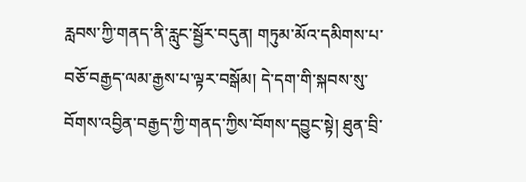རླབས་ཀྱི་གནད་ནི་རླུང་སྦྱོར་བདུན། གཏུམ་མོའ་དམིགས་པ་བཅོ་བརྒྱད་ལམ་རྒྱས་པ་ལྟར་བསྒོམ། དེ་དག་གི་སྐབས་སུ་བོགས་འབྱིན་བརྒྱད་ཀྱི་གནད་ཀྱིས་བོགས་དབྱུང་སྟེ། ཐུན་བྲི་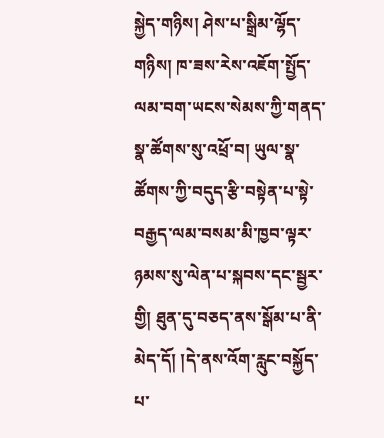སྐྱེད་གཉིས། ཤེས་པ་སྒྲིམ་ལྷོད་གཉིས། ཁ་ཟས་རེས་འཇོག་སྤྱོད་ལམ་བག་ཡངས་སེམས་ཀྱི་གནད་སྣ་ཚོགས་སུ་འཕྲོ་བ། ཡུལ་སྣ་ཚོགས་ཀྱི་བདུད་རྩི་བསྟེན་པ་སྟེ་བརྒྱད་ལམ་བསམ་མི་ཁྱབ་ལྟར་ཉམས་སུ་ལེན་པ་སྐབས་དང་སྦྱར་གྱི། ཐུན་དུ་བཅད་ནས་སྒོམ་པ་ནི་མེད་དོ། །དེ་ནས་འོག་རླུང་བསྐྱོད་པ་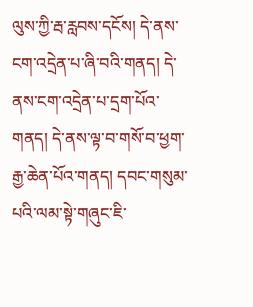ལུས་ཀྱི་རྦ་རླབས་དངོས། དེ་ནས་ངག་འདྲེན་པ་ཞི་བའི་གནད། དེ་ནས་ངག་འདྲེན་པ་དྲག་པོའ་གནད། དེ་ནས་ལྟ་བ་གསོ་བ་ཕྱག་རྒྱ་ཆེན་པོའ་གནད། དབང་གསུམ་པའི་ལམ་སྟེ་གཞུང་ཇི་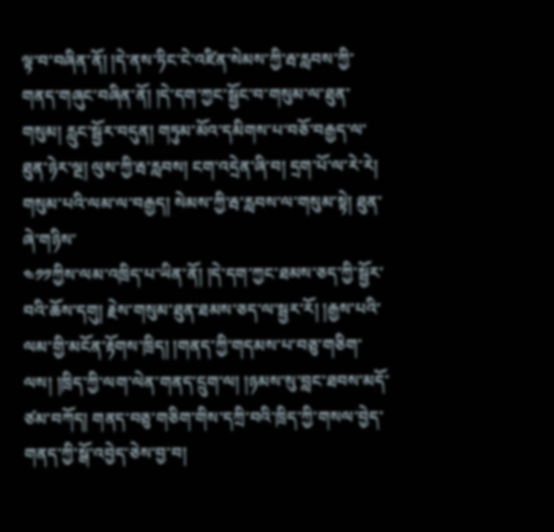ལྟ་བ་བཞིན་ནོ། །དེ་ནས་ཏིང་ངེ་འཛིན་སེམས་ཀྱི་རྦ་རླབས་ཀྱི་གནད་གཞུང་བཞིན་ནོ། །དེ་དག་ཀྱང་སྦྱོང་བ་གསུམ་ལ་ཐུན་གསུམ། རླུང་སྦྱོར་བདུན། གཏུམ་མོའ་དམིགས་པ་བཅོ་བརྒྱད་ལ་ཐུན་ཉེར་ལྔ། ལུས་ཀྱི་རྦ་རླབས། ངག་འདྲེན་ཞི་བ། དྲག་པོ་ལ་རེ་རེ། གསུམ་པའི་ལམ་ལ་བརྒྱད། སེམས་ཀྱི་རྦ་རླབས་ལ་གསུམ་སྟེ། ཐུན་ཞེ་གཉིས་
༤༡༡ཀྱིས་ལམ་འཁྲིད་པ་ཡིན་ནོ། །དེ་དག་ཀྱང་ཐམས་ཅད་ཀྱི་སྦྱོར་བའི་ཆོས་དགུ། རྗེས་གསུམ་ཐུན་ཐམས་ཅད་ལ་སྦྱར་རོ། །རྒྱས་པའི་ལམ་གྱི་མངོན་རྟོགས་ཁྲིད། །གནད་ཀྱི་གདམས་པ་བཅུ་གཅིག་ལས། །ཁྲིད་ཀྱི་ལག་ལེན་གནད་དྲུག་ལ། །ཉམས་སུ་བླང་ཐབས་མདོ་ཙམ་བཀོད། གནད་བཅུ་གཅིག་གིས་དཀྲི་བའི་ཁྲིད་ཀྱི་གསལ་བྱེད་གནད་ཀྱི་སྒོ་འབྱེད་ཅེས་བྱ་བ།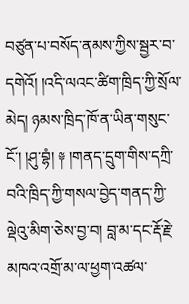བཙུན་པ་བསོད་ནམས་ཀྱིས་སྦྱར་བ་དགེའོ། །འདི་ལའང་ཚིག་ཁྲིད་ཀྱི་སྲོལ་མེད། ཉམས་ཁྲིད་ཁོ་ན་ཡིན་གསུང་ངོ་། །ཤུ་བྷཾ། ༈ །གནད་དྲུག་གིས་དཀྲི་བའི་ཁྲིད་ཀྱི་གསལ་བྱེད་གནད་ཀྱི་ལྡེའུ་མིག་ཅེས་བྱ་བ། བླ་མ་དང་རྡོ་རྗེ་མཁའ་འགྲོ་མ་ལ་ཕྱག་འཚལ་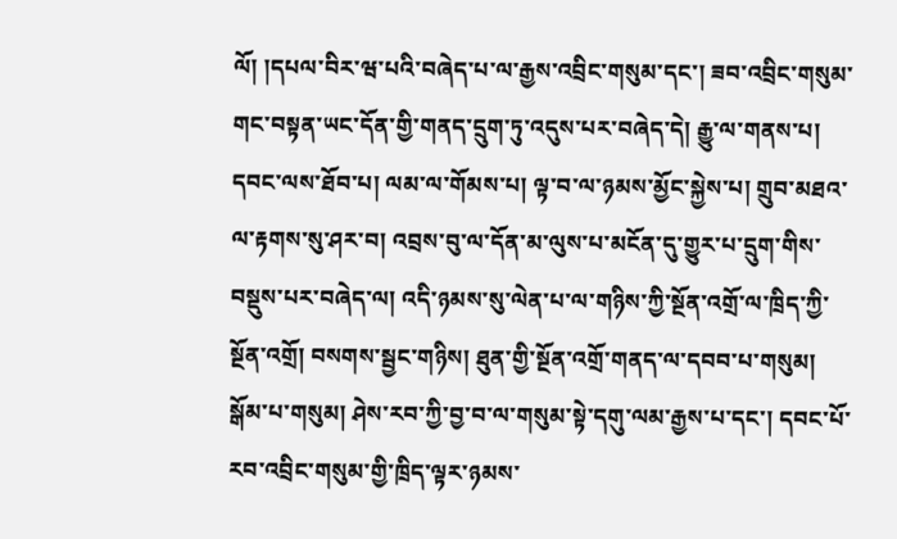ལོ། །དཔལ་བིར་ཝ་པའི་བཞེད་པ་ལ་རྒྱས་འབྲིང་གསུམ་དང་། ཟབ་འབྲིང་གསུམ་གང་བསྟན་ཡང་དོན་གྱི་གནད་དྲུག་ཏུ་འདུས་པར་བཞེད་དེ། རྒྱུ་ལ་གནས་པ། དབང་ལས་ཐོབ་པ། ལམ་ལ་གོམས་པ། ལྟ་བ་ལ་ཉམས་མྱོང་སྐྱེས་པ། གྲུབ་མཐའ་ལ་རྟགས་སུ་ཤར་བ། འབྲས་བུ་ལ་དོན་མ་ལུས་པ་མངོན་དུ་གྱུར་པ་དྲུག་གིས་བསྡུས་པར་བཞེད་ལ། འདི་ཉམས་སུ་ལེན་པ་ལ་གཉིས་ཀྱི་སྔོན་འགྲོ་ལ་ཁྲིད་ཀྱི་སྔོན་འགྲོ། བསགས་སྦྱང་གཉིས། ཐུན་གྱི་སྔོན་འགྲོ་གནད་ལ་དབབ་པ་གསུམ། སྒོམ་པ་གསུམ། ཤེས་རབ་ཀྱི་བྱ་བ་ལ་གསུམ་སྟེ་དགུ་ལམ་རྒྱས་པ་དང་། དབང་པོ་རབ་འབྲིང་གསུམ་གྱི་ཁྲིད་ལྟར་ཉམས་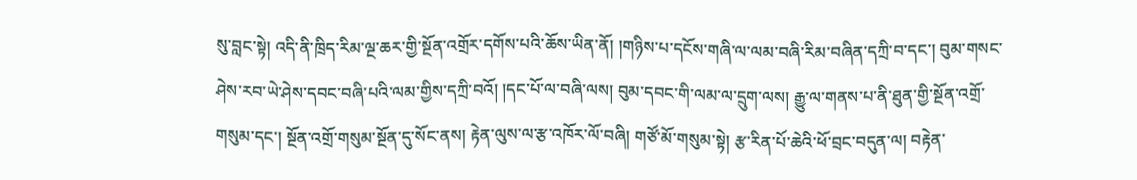སུ་བླང་སྟེ། འདི་ནི་ཁྲིད་རིམ་ལྔ་ཆར་གྱི་སྔོན་འགྲོར་དགོས་པའི་ཆོས་ཡིན་ནོ། །གཉིས་པ་དངོས་གཞི་ལ་ལམ་བཞི་རིམ་བཞིན་དཀྲི་བ་དང་། བུམ་གསང་ཤེས་རབ་ཡེ་ཤེས་དབང་བཞི་པའི་ལམ་གྱིས་དཀྲི་བའོ། །དང་པོ་ལ་བཞི་ལས། བུམ་དབང་གི་ལམ་ལ་དྲུག་ལས། རྒྱུ་ལ་གནས་པ་ནི་ཐུན་གྱི་སྔོན་འགྲོ་གསུམ་དང་། སྔོན་འགྲོ་གསུམ་སྔོན་དུ་སོང་ནས། རྟེན་ལུས་ལ་རྩ་འཁོར་ལོ་བཞི། གཙོ་མོ་གསུམ་སྟེ། རྩ་རིན་པོ་ཆེའི་ཕོ་བྲང་བདུན་ལ། བརྟེན་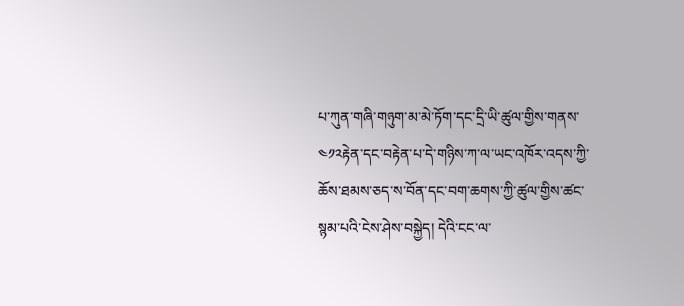པ་ཀུན་གཞི་གཉུག་མ་མེ་ཏོག་དང་དྲི་ཡི་ཚུལ་གྱིས་གནས་
༤༡༢རྟེན་དང་བརྟེན་པ་དེ་གཉིས་ཀ་ལ་ཡང་འཁོར་འདས་ཀྱི་ཆོས་ཐམས་ཅད་ས་བོན་དང་བག་ཆགས་ཀྱི་ཚུལ་གྱིས་ཚང་སྙམ་པའི་ངེས་ཤེས་བསྐྱེད། དེའི་ངང་ལ་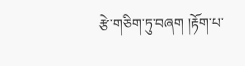རྩེ་གཅིག་ཏུ་བཞག །རྟོག་པ་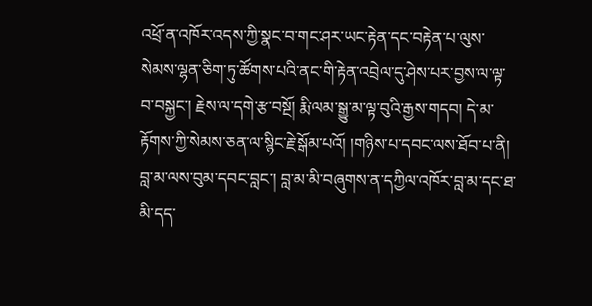འཕྲོ་ན་འཁོར་འདས་ཀྱི་སྣང་བ་གང་ཤར་ཡང་རྟེན་དང་བརྟེན་པ་ལུས་སེམས་ལྷན་ཅིག་ཏུ་ཚོགས་པའི་ནང་གི་རྟེན་འབྲེལ་དུ་ཤེས་པར་བྱས་ལ་ལྟ་བ་བསྐྱང་། རྗེས་ལ་དགེ་རྩ་བསྔོ། རྨི་ལམ་སྒྱུ་མ་ལྟ་བུའི་རྒྱས་གདབ། དེ་མ་རྟོགས་ཀྱི་སེམས་ཅན་ལ་སྙིང་རྗེ་སྒོམ་པའོ། །གཉིས་པ་དབང་ལས་ཐོབ་པ་ནི། བླ་མ་ལས་བུམ་དབང་བླང་། བླ་མ་མི་བཞུགས་ན་དཀྱིལ་འཁོར་བླ་མ་དང་ཐ་མི་དད་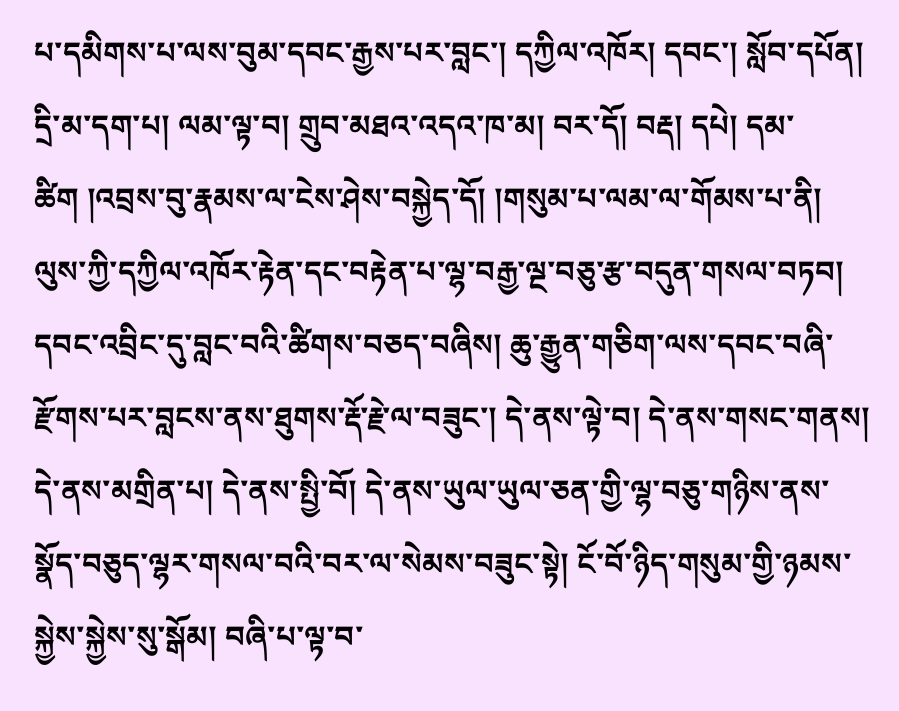པ་དམིགས་པ་ལས་བུམ་དབང་རྒྱས་པར་བླང་། དཀྱིལ་འཁོར། དབང་། སློབ་དཔོན། དྲི་མ་དག་པ། ལམ་ལྟ་བ། གྲུབ་མཐའ་འདའ་ཁ་མ། བར་དོ། བརྡ། དཔེ། དམ་ཚིག །འབྲས་བུ་རྣམས་ལ་ངེས་ཤེས་བསྐྱེད་དོ། །གསུམ་པ་ལམ་ལ་གོམས་པ་ནི། ལུས་ཀྱི་དཀྱིལ་འཁོར་རྟེན་དང་བརྟེན་པ་ལྷ་བརྒྱ་ལྔ་བཅུ་རྩ་བདུན་གསལ་བཏབ། དབང་འབྲིང་དུ་བླང་བའི་ཚིགས་བཅད་བཞིས། ཆུ་རྒྱུན་གཅིག་ལས་དབང་བཞི་རྫོགས་པར་བླངས་ནས་ཐུགས་རྡོ་རྗེ་ལ་བཟུང་། དེ་ནས་ལྟེ་བ། དེ་ནས་གསང་གནས། དེ་ནས་མགྲིན་པ། དེ་ནས་སྤྱི་བོ། དེ་ནས་ཡུལ་ཡུལ་ཅན་གྱི་ལྷ་བཅུ་གཉིས་ནས་སྣོད་བཅུད་ལྷར་གསལ་བའི་བར་ལ་སེམས་བཟུང་སྟེ། ངོ་བོ་ཉིད་གསུམ་གྱི་ཉམས་སྐྱེས་སྐྱེས་སུ་སྒོམ། བཞི་པ་ལྟ་བ་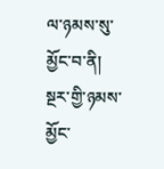ལ་ཉམས་སུ་མྱོང་བ་ནི། སྔར་གྱི་ཉམས་མྱོང་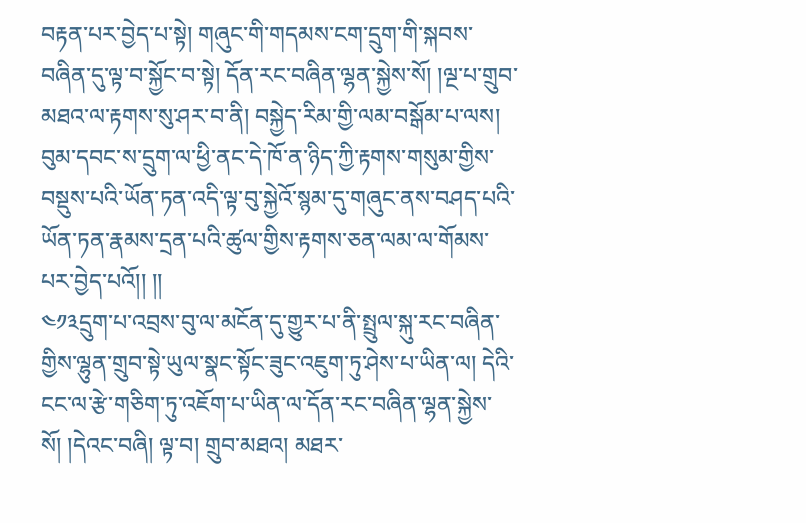བརྟན་པར་བྱེད་པ་སྟེ། གཞུང་གི་གདམས་ངག་དྲུག་གི་སྐབས་བཞིན་དུ་ལྟ་བ་སྐྱོང་བ་སྟེ། དོན་རང་བཞིན་ལྷན་སྐྱེས་སོ། །ལྔ་པ་གྲུབ་མཐའ་ལ་རྟགས་སུ་ཤར་བ་ནི། བསྐྱེད་རིམ་གྱི་ལམ་བསྒོམ་པ་ལས། བུམ་དབང་ས་དྲུག་ལ་ཕྱི་ནང་དེ་ཁོ་ན་ཉིད་ཀྱི་རྟགས་གསུམ་གྱིས་བསྡུས་པའི་ཡོན་ཏན་འདི་ལྟ་བུ་སྐྱེའོ་སྙམ་དུ་གཞུང་ནས་བཤད་པའི་ཡོན་ཏན་རྣམས་དྲན་པའི་ཚུལ་གྱིས་རྟགས་ཅན་ལམ་ལ་གོམས་པར་བྱེད་པའོ།། །།
༤༡༣དྲུག་པ་འབྲས་བུ་ལ་མངོན་དུ་གྱུར་པ་ནི་སྤྲུལ་སྐུ་རང་བཞིན་གྱིས་ལྷུན་གྲུབ་སྟེ་ཡུལ་སྣང་སྟོང་ཟུང་འཇུག་ཏུ་ཤེས་པ་ཡིན་ལ། དེའི་ངང་ལ་རྩེ་གཅིག་ཏུ་འཇོག་པ་ཡིན་ལ་དོན་རང་བཞིན་ལྷན་སྐྱེས་སོ། །དེའང་བཞི། ལྟ་བ། གྲུབ་མཐའ། མཐར་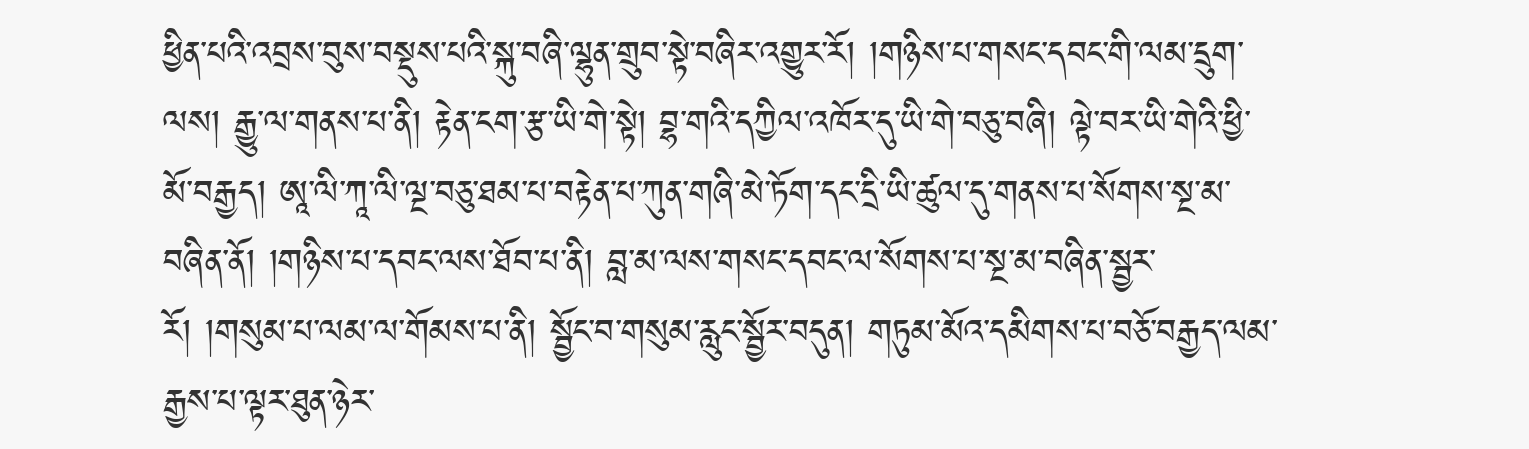ཕྱིན་པའི་འབྲས་བུས་བསྡུས་པའི་སྐུ་བཞི་ལྷུན་གྲུབ་སྟེ་བཞིར་འགྱུར་རོ། །གཉིས་པ་གསང་དབང་གི་ལམ་དྲུག་ལས། རྒྱུ་ལ་གནས་པ་ནི། རྟེན་ངག་རྩ་ཡི་གེ་སྟེ། བྷ་གའི་དཀྱིལ་འཁོར་དུ་ཡི་གེ་བཅུ་བཞི། ལྟེ་བར་ཡི་གེའི་ཕྱི་མོ་བརྒྱད། ཨཱ་ལི་ཀཱ་ལི་ལྔ་བཅུ་ཐམ་པ་བརྟེན་པ་ཀུན་གཞི་མེ་ཏོག་དང་དྲི་ཡི་ཚུལ་དུ་གནས་པ་སོགས་སྔ་མ་བཞིན་ནོ། །གཉིས་པ་དབང་ལས་ཐོབ་པ་ནི། བླ་མ་ལས་གསང་དབང་ལ་སོགས་པ་སྔ་མ་བཞིན་སྦྱར་རོ། །གསུམ་པ་ལམ་ལ་གོམས་པ་ནི། སྦྱོང་བ་གསུམ་རླུང་སྦྱོར་བདུན། གཏུམ་མོའ་དམིགས་པ་བཅོ་བརྒྱད་ལམ་རྒྱས་པ་ལྟར་ཐུན་ཉེར་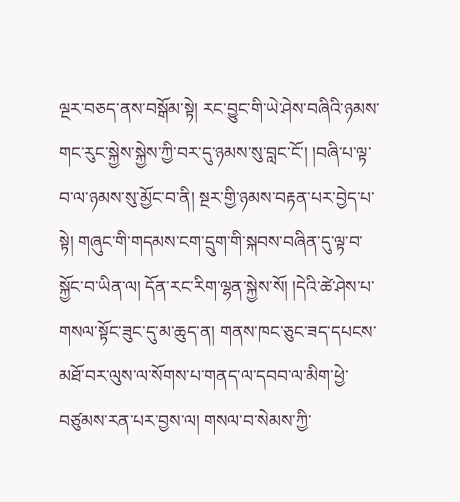ལྔར་བཅད་ནས་བསྒོམ་སྟེ། རང་བྱུང་གི་ཡེ་ཤེས་བཞིའི་ཉམས་གང་རུང་སྐྱེས་སྐྱེས་ཀྱི་བར་དུ་ཉམས་སུ་བླང་ངོ་། །བཞི་པ་ལྟ་བ་ལ་ཉམས་སུ་མྱོང་བ་ནི། སྔར་གྱི་ཉམས་བརྟན་པར་བྱེད་པ་སྟེ། གཞུང་གི་གདམས་ངག་དྲུག་གི་སྐབས་བཞིན་དུ་ལྟ་བ་སྐྱོང་བ་ཡིན་ལ། དོན་རང་རིག་ལྷན་སྐྱེས་སོ། །དེའི་ཚེ་ཤེས་པ་གསལ་སྟོང་ཟུང་དུ་མ་ཆུད་ན། གནས་ཁང་ཅུང་ཟད་དཔངས་མཐོ་བར་ལུས་ལ་སོགས་པ་གནད་ལ་དབབ་ལ་མིག་ཕྱེ་བཙུམས་རན་པར་བྱས་ལ། གསལ་བ་སེམས་ཀྱི་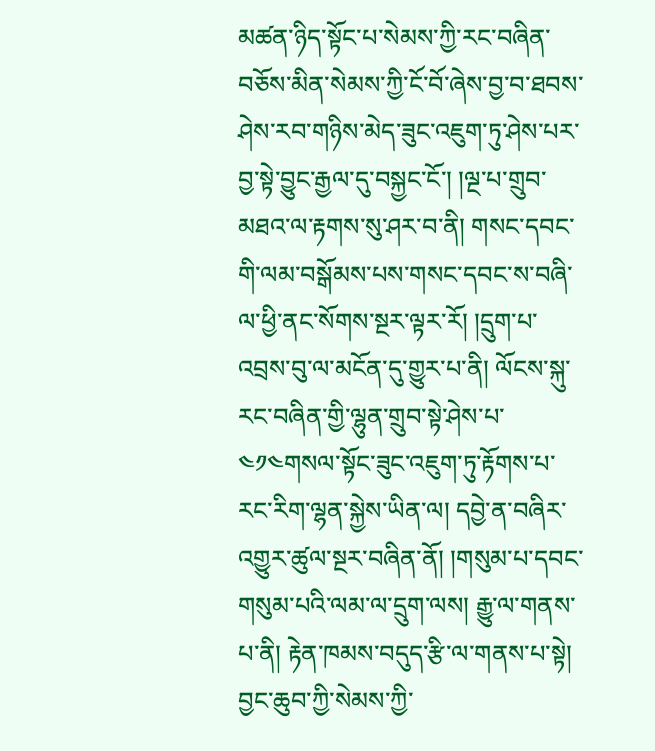མཚན་ཉིད་སྟོང་པ་སེམས་ཀྱི་རང་བཞིན་བཅོས་མིན་སེམས་ཀྱི་ངོ་བོ་ཞེས་བྱ་བ་ཐབས་ཤེས་རབ་གཉིས་མེད་ཟུང་འཇུག་ཏུ་ཤེས་པར་བྱ་སྟེ་བྱུང་རྒྱལ་དུ་བསྐྱང་ངོ་། །ལྔ་པ་གྲུབ་མཐའ་ལ་རྟགས་སུ་ཤར་བ་ནི། གསང་དབང་གི་ལམ་བསྒོམས་པས་གསང་དབང་ས་བཞི་ལ་ཕྱི་ནང་སོགས་སྔར་ལྟར་རོ། །དྲུག་པ་འབྲས་བུ་ལ་མངོན་དུ་གྱུར་པ་ནི། ལོངས་སྐུ་རང་བཞིན་གྱི་ལྷུན་གྲུབ་སྟེ་ཤེས་པ་
༤༡༤གསལ་སྟོང་ཟུང་འཇུག་ཏུ་རྟོགས་པ་རང་རིག་ལྷན་སྐྱེས་ཡིན་ལ། དབྱེ་ན་བཞིར་འགྱུར་ཚུལ་སྔར་བཞིན་ནོ། །གསུམ་པ་དབང་གསུམ་པའི་ལམ་ལ་དྲུག་ལས། རྒྱུ་ལ་གནས་པ་ནི། རྟེན་ཁམས་བདུད་རྩི་ལ་གནས་པ་སྟེ། བྱང་ཆུབ་ཀྱི་སེམས་ཀྱི་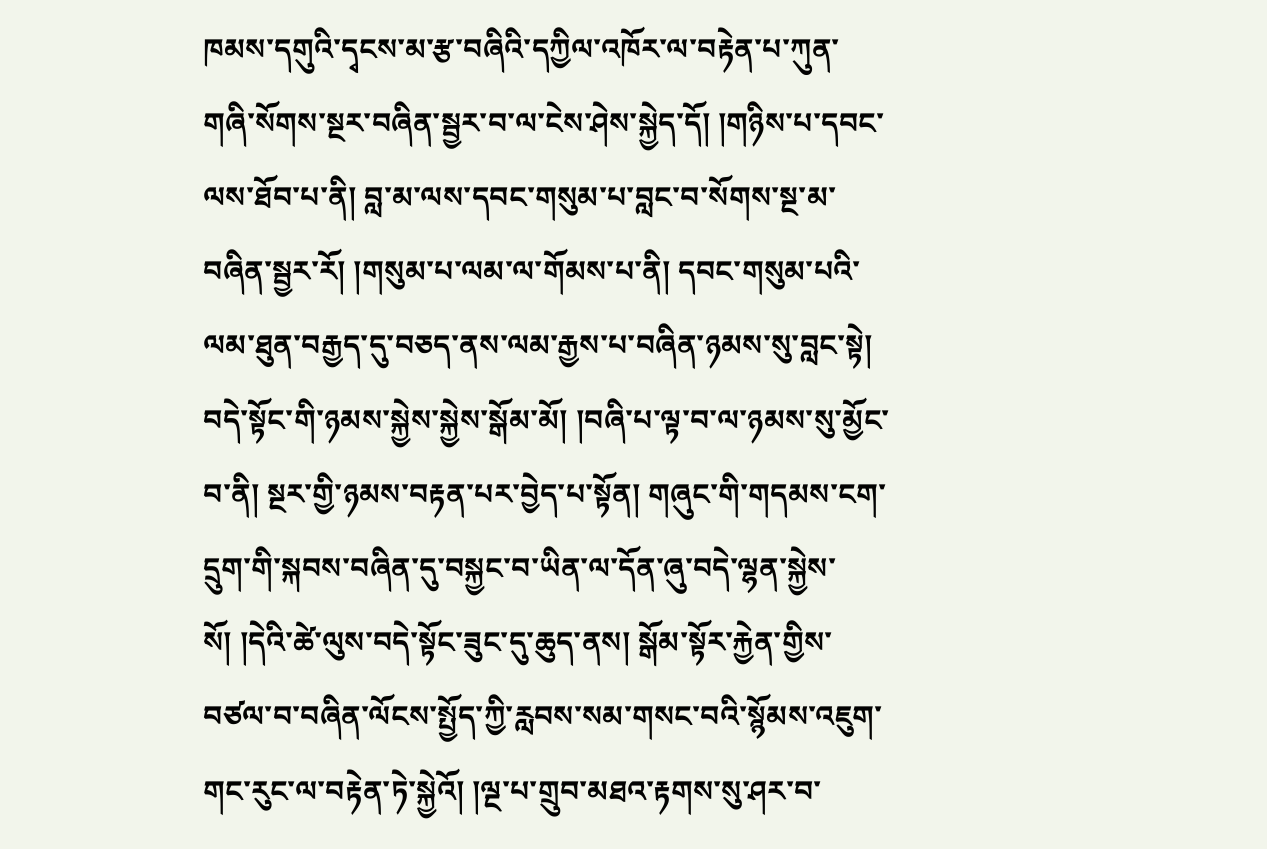ཁམས་དགུའི་དྭངས་མ་རྩ་བཞིའི་དཀྱིལ་འཁོར་ལ་བརྟེན་པ་ཀུན་གཞི་སོགས་སྔར་བཞིན་སྦྱར་བ་ལ་ངེས་ཤེས་སྐྱེད་དོ། །གཉིས་པ་དབང་ལས་ཐོབ་པ་ནི། བླ་མ་ལས་དབང་གསུམ་པ་བླང་བ་སོགས་སྔ་མ་བཞིན་སྦྱར་རོ། །གསུམ་པ་ལམ་ལ་གོམས་པ་ནི། དབང་གསུམ་པའི་ལམ་ཐུན་བརྒྱད་དུ་བཅད་ནས་ལམ་རྒྱས་པ་བཞིན་ཉམས་སུ་བླང་སྟེ། བདེ་སྟོང་གི་ཉམས་སྐྱེས་སྐྱེས་སྒོམ་མོ། །བཞི་པ་ལྟ་བ་ལ་ཉམས་སུ་མྱོང་བ་ནི། སྔར་གྱི་ཉམས་བརྟན་པར་བྱེད་པ་སྟོན། གཞུང་གི་གདམས་ངག་དྲུག་གི་སྐབས་བཞིན་དུ་བསྐྱང་བ་ཡིན་ལ་དོན་ཞུ་བདེ་ལྷན་སྐྱེས་སོ། །དེའི་ཚེ་ལུས་བདེ་སྟོང་ཟུང་དུ་ཆུད་ནས། སྒོམ་སྟོར་རྐྱེན་གྱིས་བཙལ་བ་བཞིན་ལོངས་སྤྱོད་ཀྱི་རླབས་སམ་གསང་བའི་སྙོམས་འཇུག་གང་རུང་ལ་བརྟེན་ཏེ་སྐྱེའོ། །ལྔ་པ་གྲུབ་མཐའ་རྟགས་སུ་ཤར་བ་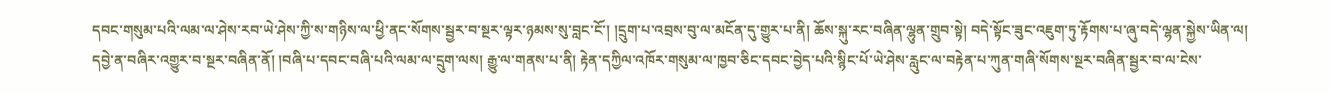དབང་གསུམ་པའི་ལམ་ལ་ཤེས་རབ་ཡེ་ཤེས་ཀྱི་ས་གཉིས་ལ་ཕྱི་ནང་སོགས་སྦྱར་བ་སྔར་ལྟར་ཉམས་སུ་བླང་ངོ་། །དྲུག་པ་འབྲས་བུ་ལ་མངོན་དུ་གྱུར་པ་ནི། ཆོས་སྐུ་རང་བཞིན་ལྷུན་གྲུབ་སྟེ། བདེ་སྟོང་ཟུང་འཇུག་ཏུ་རྟོགས་པ་ཞུ་བདེ་ལྷན་སྐྱེས་ཡིན་ལ། དབྱེ་ན་བཞིར་འགྱུར་བ་སྔར་བཞིན་ནོ། །བཞི་པ་དབང་བཞི་པའི་ལམ་ལ་དྲུག་ལས། རྒྱུ་ལ་གནས་པ་ནི། རྟེན་དཀྱིལ་འཁོར་གསུམ་ལ་ཁྱབ་ཅིང་དབང་བྱེད་པའི་སྙིང་པོ་ཡེ་ཤེས་རླུང་ལ་བརྟེན་པ་ཀུན་གཞི་སོགས་སྔར་བཞིན་སྦྱར་བ་ལ་ངེས་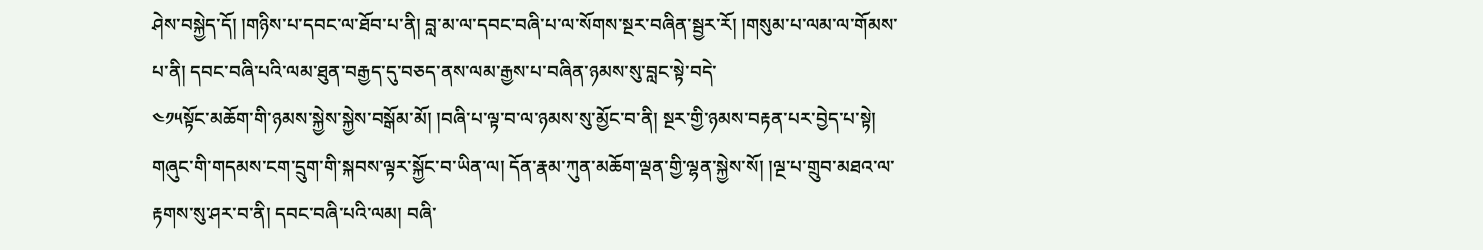ཤེས་བསྐྱེད་དོ། །གཉིས་པ་དབང་ལ་ཐོབ་པ་ནི། བླ་མ་ལ་དབང་བཞི་པ་ལ་སོགས་སྔར་བཞིན་སྦྱར་རོ། །གསུམ་པ་ལམ་ལ་གོམས་པ་ནི། དབང་བཞི་པའི་ལམ་ཐུན་བརྒྱད་དུ་བཅད་ནས་ལམ་རྒྱས་པ་བཞིན་ཉམས་སུ་བླང་སྟེ་བདེ་
༤༡༥སྟོང་མཆོག་གི་ཉམས་སྐྱེས་སྐྱེས་བསྒོམ་མོ། །བཞི་པ་ལྟ་བ་ལ་ཉམས་སུ་མྱོང་བ་ནི། སྔར་གྱི་ཉམས་བརྟན་པར་བྱེད་པ་སྟེ། གཞུང་གི་གདམས་ངག་དྲུག་གི་སྐབས་ལྟར་སྐྱོང་བ་ཡིན་ལ། དོན་རྣམ་ཀུན་མཆོག་ལྡན་གྱི་ལྷན་སྐྱེས་སོ། །ལྔ་པ་གྲུབ་མཐའ་ལ་རྟགས་སུ་ཤར་བ་ནི། དབང་བཞི་པའི་ལམ། བཞི་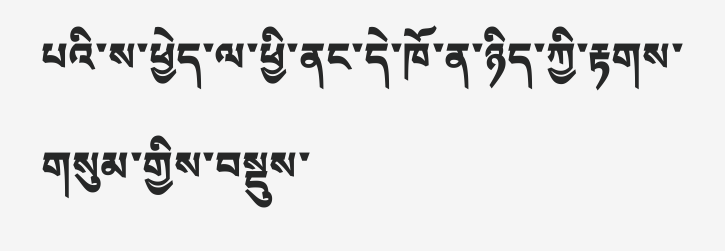པའི་ས་ཕྱེད་ལ་ཕྱི་ནང་དེ་ཁོ་ན་ཉིད་ཀྱི་རྟགས་གསུམ་གྱིས་བསྡུས་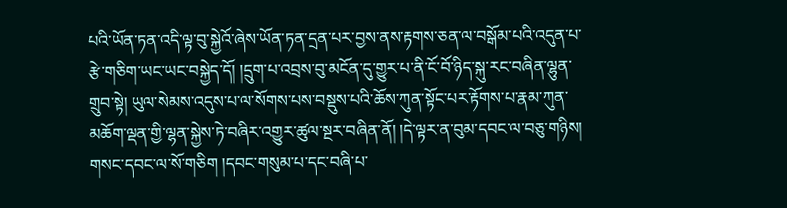པའི་ཡོན་ཏན་འདི་ལྟ་བུ་སྐྱེའོ་ཞེས་ཡོན་ཏན་དྲན་པར་བྱས་ནས་རྟགས་ཅན་ལ་བསྒོམ་པའི་འདུན་པ་རྩེ་གཅིག་ཡང་ཡང་བསྐྱེད་དོ། །དྲུག་པ་འབྲས་བུ་མངོན་དུ་གྱུར་པ་ནི་ངོ་བོ་ཉིད་སྐུ་རང་བཞིན་ལྷུན་གྲུབ་སྟེ། ཡུལ་སེམས་འདུས་པ་ལ་སོགས་པས་བསྡུས་པའི་ཆོས་ཀུན་སྟོང་པར་རྟོགས་པ་རྣམ་ཀུན་མཆོག་ལྡན་གྱི་ལྷན་སྐྱེས་ཏེ་བཞིར་འགྱུར་ཚུལ་སྔར་བཞིན་ནོ། །དེ་ལྟར་ན་བུམ་དབང་ལ་བཅུ་གཉིས། གསང་དབང་ལ་སོ་གཅིག །དབང་གསུམ་པ་དང་བཞི་པ་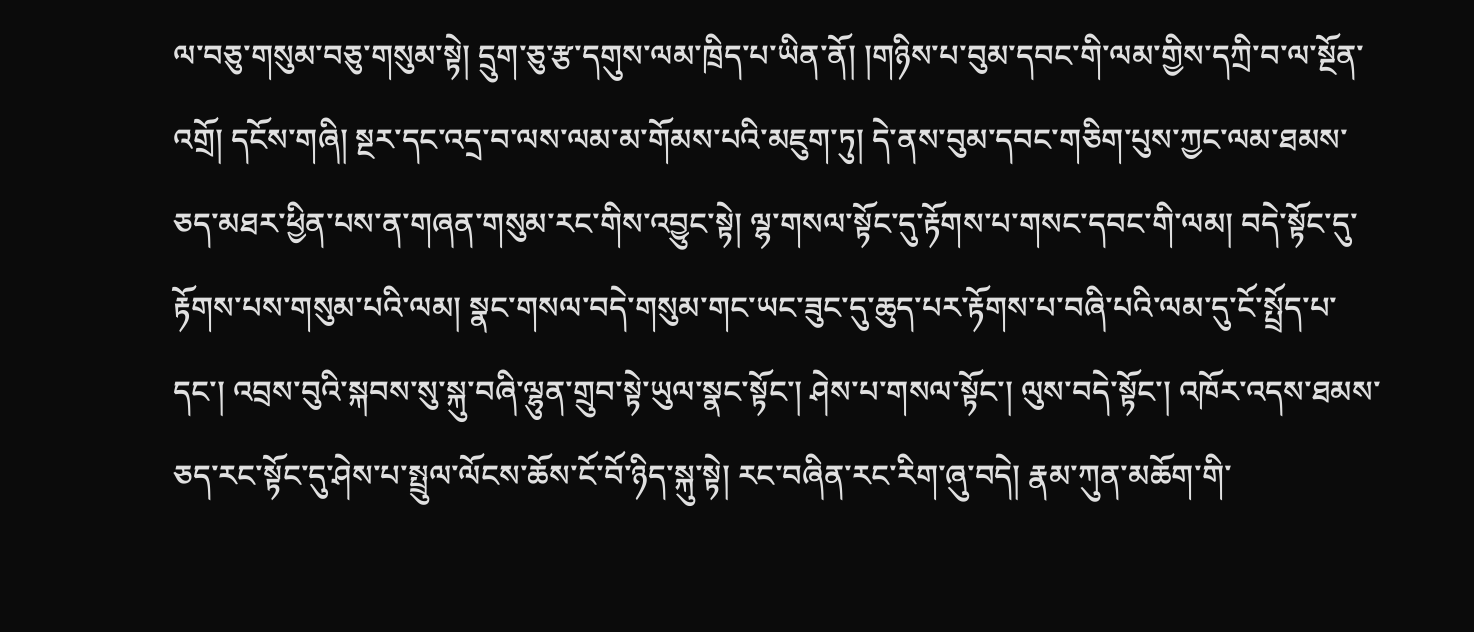ལ་བཅུ་གསུམ་བཅུ་གསུམ་སྟེ། དྲུག་ཅུ་རྩ་དགུས་ལམ་ཁྲིད་པ་ཡིན་ནོ། །གཉིས་པ་བུམ་དབང་གི་ལམ་གྱིས་དཀྲི་བ་ལ་སྔོན་འགྲོ། དངོས་གཞི། སྔར་དང་འདྲ་བ་ལས་ལམ་མ་གོམས་པའི་མཇུག་ཏུ། དེ་ནས་བུམ་དབང་གཅིག་པུས་ཀྱང་ལམ་ཐམས་ཅད་མཐར་ཕྱིན་པས་ན་གཞན་གསུམ་རང་གིས་འབྱུང་སྟེ། ལྷ་གསལ་སྟོང་དུ་རྟོགས་པ་གསང་དབང་གི་ལམ། བདེ་སྟོང་དུ་རྟོགས་པས་གསུམ་པའི་ལམ། སྣང་གསལ་བདེ་གསུམ་གང་ཡང་ཟུང་དུ་ཆུད་པར་རྟོགས་པ་བཞི་པའི་ལམ་དུ་ངོ་སྤྲོད་པ་དང་། འབྲས་བུའི་སྐབས་སུ་སྐུ་བཞི་ལྷུན་གྲུབ་སྟེ་ཡུལ་སྣང་སྟོང་། ཤེས་པ་གསལ་སྟོང་། ལུས་བདེ་སྟོང་། འཁོར་འདས་ཐམས་ཅད་རང་སྟོང་དུ་ཤེས་པ་སྤྲུལ་ལོངས་ཆོས་ངོ་བོ་ཉིད་སྐུ་སྟེ། རང་བཞིན་རང་རིག་ཞུ་བདེ། རྣམ་ཀུན་མཆོག་གི་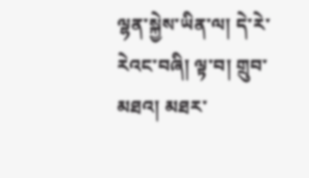ལྷན་སྐྱེས་ཡིན་ལ། དེ་རེ་རེའང་བཞི། ལྟ་བ། གྲུབ་མཐའ། མཐར་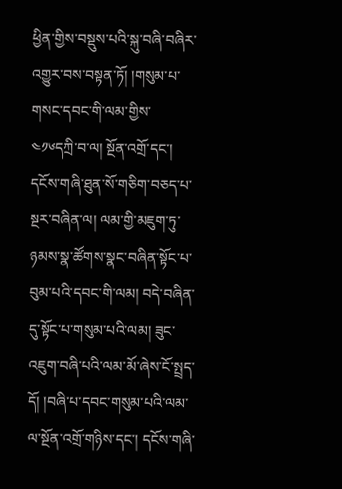ཕྱིན་གྱིས་བསྡུས་པའི་སྐུ་བཞི་བཞིར་འགྱུར་བས་བསྟན་ཏོ། །གསུམ་པ་གསང་དབང་གི་ལམ་གྱིས་
༤༡༦དཀྲི་བ་ལ། སྔོན་འགྲོ་དང་། དངོས་གཞི་ཐུན་སོ་གཅིག་བཅད་པ་སྔར་བཞིན་ལ། ལམ་གྱི་མཇུག་ཏུ་ཉམས་སྣ་ཚོགས་སྣང་བཞིན་སྟོང་པ་བུམ་པའི་དབང་གི་ལམ། བདེ་བཞིན་དུ་སྟོང་པ་གསུམ་པའི་ལམ། ཟུང་འཇུག་བཞི་པའི་ལམ་མོ་ཞེས་ངོ་སྤྲད་དོ། །བཞི་པ་དབང་གསུམ་པའི་ལམ་ལ་སྔོན་འགྲོ་གཉིས་དང་། དངོས་གཞི་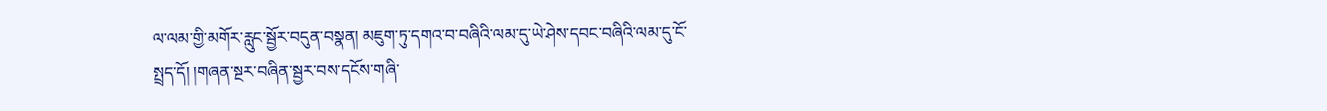ལ་ལམ་གྱི་མགོར་རླུང་སྦྱོར་བདུན་བསྣན། མཇུག་ཏུ་དགའ་བ་བཞིའི་ལམ་དུ་ཡེ་ཤེས་དབང་བཞིའི་ལམ་དུ་ངོ་སྤྲད་དོ། །གཞན་སྔར་བཞིན་སྦྱར་བས་དངོས་གཞི་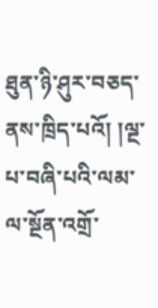ཐུན་ཉི་ཤུར་བཅད་ནས་ཁྲིད་པའོ། །ལྔ་པ་བཞི་པའི་ལམ་ལ་སྔོན་འགྲོ་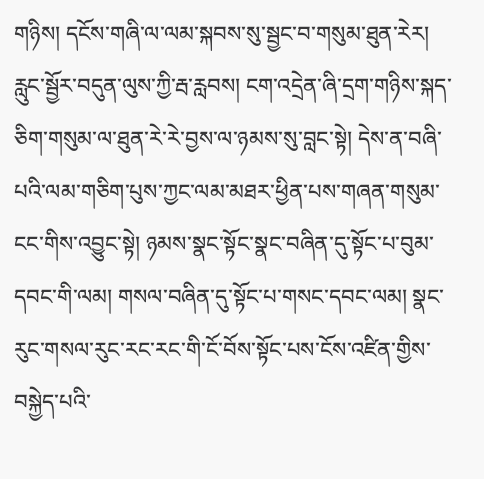གཉིས། དངོས་གཞི་ལ་ལམ་སྐབས་སུ་སྦྱང་བ་གསུམ་ཐུན་རེར། རླུང་སྦྱོར་བདུན་ལུས་ཀྱི་རྦ་རླབས། ངག་འདྲེན་ཞི་དྲག་གཉིས་སྐད་ཅིག་གསུམ་ལ་ཐུན་རེ་རེ་བྱས་ལ་ཉམས་སུ་བླང་སྟེ། དེས་ན་བཞི་པའི་ལམ་གཅིག་པུས་ཀྱང་ལམ་མཐར་ཕྱིན་པས་གཞན་གསུམ་ངང་གིས་འབྱུང་སྟེ། ཉམས་སྣང་སྟོང་སྣང་བཞིན་དུ་སྟོང་པ་བུམ་དབང་གི་ལམ། གསལ་བཞིན་དུ་སྟོང་པ་གསང་དབང་ལམ། སྣང་རུང་གསལ་རུང་རང་རང་གི་ངོ་བོས་སྟོང་པས་ངོས་འཛིན་གྱིས་བསྐྱེད་པའི་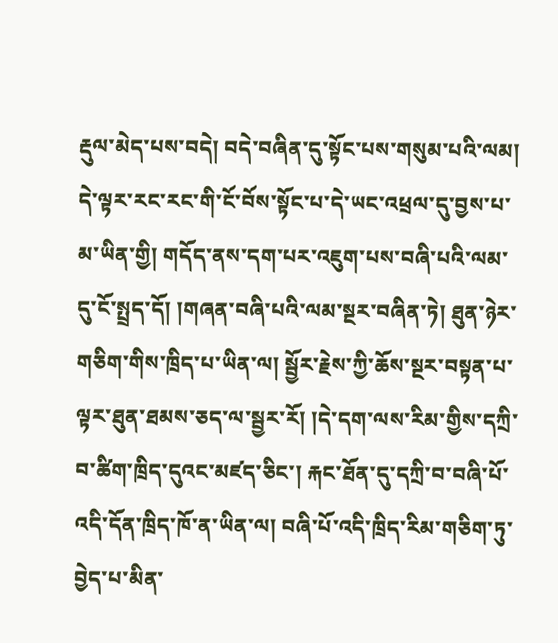རྡུལ་མེད་པས་བདེ། བདེ་བཞིན་དུ་སྟོང་པས་གསུམ་པའི་ལམ། དེ་ལྟར་རང་རང་གི་ངོ་བོས་སྟོང་པ་དེ་ཡང་འཕྲལ་དུ་བྱས་པ་མ་ཡིན་གྱི། གདོད་ནས་དག་པར་འཇུག་པས་བཞི་པའི་ལམ་དུ་ངོ་སྤྲད་དོ། །གཞན་བཞི་པའི་ལམ་སྔར་བཞིན་ཏེ། ཐུན་ཉེར་གཅིག་གིས་ཁྲིད་པ་ཡིན་ལ། སྦྱོར་རྗེས་ཀྱི་ཆོས་སྔར་བསྟན་པ་ལྟར་ཐུན་ཐམས་ཅད་ལ་སྦྱར་རོ། །དེ་དག་ལས་རིམ་གྱིས་དཀྲི་བ་ཚིག་ཁྲིད་དུའང་མཛད་ཅིང་། རྐང་ཐོན་དུ་དཀྲི་བ་བཞི་པོ་འདི་དོན་ཁྲིད་ཁོ་ན་ཡིན་ལ། བཞི་པོ་འདི་ཁྲིད་རིམ་གཅིག་ཏུ་བྱེད་པ་མིན་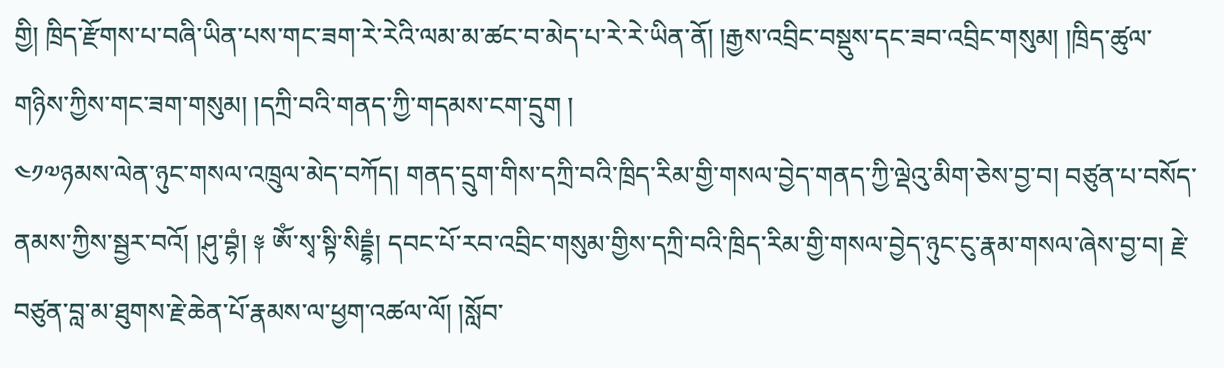གྱི། ཁྲིད་རྫོགས་པ་བཞི་ཡིན་པས་གང་ཟག་རེ་རེའི་ལམ་མ་ཚང་བ་མེད་པ་རེ་རེ་ཡིན་ནོ། །རྒྱས་འབྲིང་བསྡུས་དང་ཟབ་འབྲིང་གསུམ། །ཁྲིད་ཚུལ་གཉིས་ཀྱིས་གང་ཟག་གསུམ། །དཀྲི་བའི་གནད་ཀྱི་གདམས་ངག་དྲུག །
༤༡༧ཉམས་ལེན་ཉུང་གསལ་འཁྲུལ་མེད་བཀོད། གནད་དྲུག་གིས་དཀྲི་བའི་ཁྲིད་རིམ་གྱི་གསལ་བྱེད་གནད་ཀྱི་ལྡེའུ་མིག་ཅེས་བྱ་བ། བཙུན་པ་བསོད་ནམས་ཀྱིས་སྦྱར་བའོ། །ཤུ་བྷཾ། ༈ ༀ་སྭ་སྟི་སིདྡྷཾ། དབང་པོ་རབ་འབྲིང་གསུམ་གྱིས་དཀྲི་བའི་ཁྲིད་རིམ་གྱི་གསལ་བྱེད་ཉུང་ངུ་རྣམ་གསལ་ཞེས་བྱ་བ། རྗེ་བཙུན་བླ་མ་ཐུགས་རྗེ་ཆེན་པོ་རྣམས་ལ་ཕྱག་འཚལ་ལོ། །སློབ་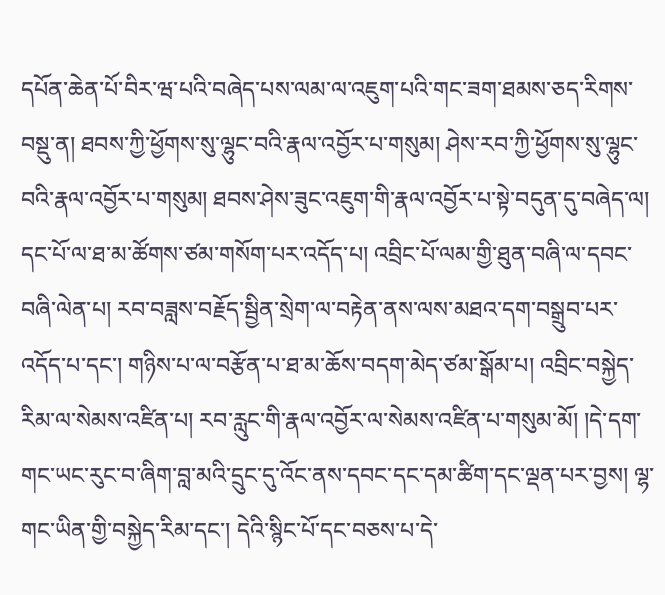དཔོན་ཆེན་པོ་བིར་ཝ་པའི་བཞེད་པས་ལམ་ལ་འཇུག་པའི་གང་ཟག་ཐམས་ཅད་རིགས་བསྡུ་ན། ཐབས་ཀྱི་ཕྱོགས་སུ་ལྷུང་བའི་རྣལ་འབྱོར་པ་གསུམ། ཤེས་རབ་ཀྱི་ཕྱོགས་སུ་ལྷུང་བའི་རྣལ་འབྱོར་པ་གསུམ། ཐབས་ཤེས་ཟུང་འཇུག་གི་རྣལ་འབྱོར་པ་སྟེ་བདུན་དུ་བཞེད་ལ། དང་པོ་ལ་ཐ་མ་ཚོགས་ཙམ་གསོག་པར་འདོད་པ། འབྲིང་པོ་ལམ་གྱི་ཐུན་བཞི་ལ་དབང་བཞི་ལེན་པ། རབ་བཟླས་བརྗོད་སྦྱིན་སྲེག་ལ་བརྟེན་ནས་ལས་མཐའ་དག་བསྒྲུབ་པར་འདོད་པ་དང་། གཉིས་པ་ལ་བརྩོན་པ་ཐ་མ་ཆོས་བདག་མེད་ཙམ་སྒོམ་པ། འབྲིང་བསྐྱེད་རིམ་ལ་སེམས་འཛིན་པ། རབ་རླུང་གི་རྣལ་འབྱོར་ལ་སེམས་འཛིན་པ་གསུམ་མོ། །དེ་དག་གང་ཡང་རུང་བ་ཞིག་བླ་མའི་དྲུང་དུ་འོང་ནས་དབང་དང་དམ་ཚིག་དང་ལྡན་པར་བྱས། ལྷ་གང་ཡིན་གྱི་བསྐྱེད་རིམ་དང་། དེའི་སྙིང་པོ་དང་བཅས་པ་དེ་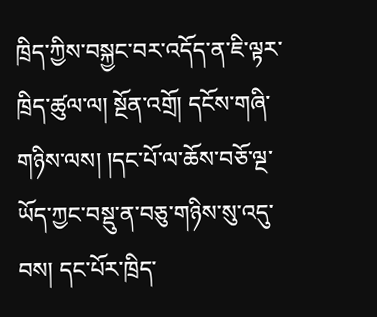ཁྲིད་ཀྱིས་བསྐྱང་བར་འདོད་ན་ཇི་ལྟར་ཁྲིད་ཚུལ་ལ། སྔོན་འགྲོ། དངོས་གཞི་གཉིས་ལས། །དང་པོ་ལ་ཆོས་བཅོ་ལྔ་ཡོད་ཀྱང་བསྡུ་ན་བཅུ་གཉིས་སུ་འདུ་བས། དང་པོར་ཁྲིད་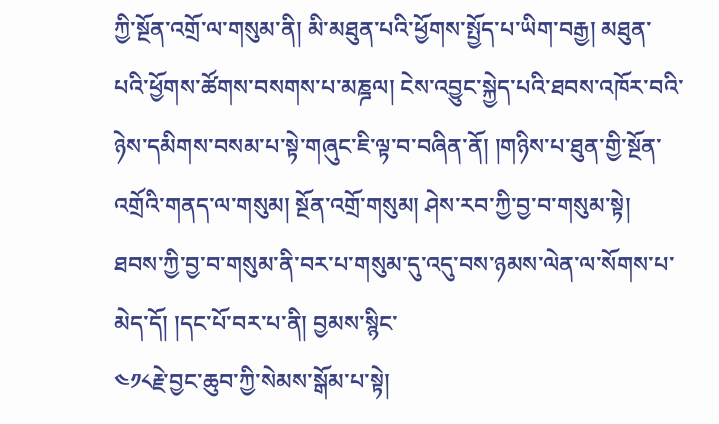ཀྱི་སྔོན་འགྲོ་ལ་གསུམ་ནི། མི་མཐུན་པའི་ཕྱོགས་སྤྱོད་པ་ཡིག་བརྒྱ། མཐུན་པའི་ཕྱོགས་ཚོགས་བསགས་པ་མཎྜལ། ངེས་འབྱུང་སྐྱེད་པའི་ཐབས་འཁོར་བའི་ཉེས་དམིགས་བསམ་པ་སྟེ་གཞུང་ཇི་ལྟ་བ་བཞིན་ནོ། །གཉིས་པ་ཐུན་གྱི་སྔོན་འགྲོའི་གནད་ལ་གསུམ། སྔོན་འགྲོ་གསུམ། ཤེས་རབ་ཀྱི་བྱ་བ་གསུམ་སྟེ། ཐབས་ཀྱི་བྱ་བ་གསུམ་ནི་བར་པ་གསུམ་དུ་འདུ་བས་ཉམས་ལེན་ལ་སོགས་པ་མེད་དོ། །དང་པོ་བར་པ་ནི། བྱམས་སྙིང་
༤༡༨རྗེ་བྱང་ཆུབ་ཀྱི་སེམས་སྒོམ་པ་སྟེ།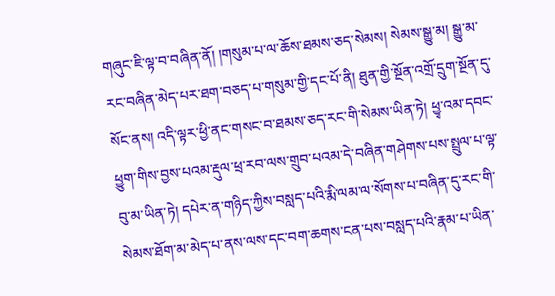གཞུང་ཇི་ལྟ་བ་བཞིན་ནོ། །གསུམ་པ་ལ་ཆོས་ཐམས་ཅད་སེམས། སེམས་སྒྱུ་མ། སྒྱུ་མ་རང་བཞིན་མེད་པར་ཐག་བཅད་པ་གསུམ་གྱི་དང་པོ་ནི། ཐུན་གྱི་སྔོན་འགྲོ་དྲུག་སྔོན་དུ་སོང་ནས། འདི་ལྟར་ཕྱི་ནང་གསང་བ་ཐམས་ཅད་རང་གི་སེམས་ཡིན་ཏེ། ཕྱྭ་འམ་དབང་ཕྱུག་གིས་བྱས་པའམ་རྡུལ་ཕྲ་རབ་ལས་གྲུབ་པའམ་དེ་བཞིན་གཤེགས་པས་སྤྲུལ་པ་ལྟ་བུ་མ་ཡིན་ཏེ། དཔེར་ན་གཉིད་ཀྱིས་བསླད་པའི་རྨི་ལམ་ལ་སོགས་པ་བཞིན་དུ་རང་གི་སེམས་ཐོག་མ་མེད་པ་ནས་ལས་དང་བག་ཆགས་ངན་པས་བསླད་པའི་རྣམ་པ་ཡིན་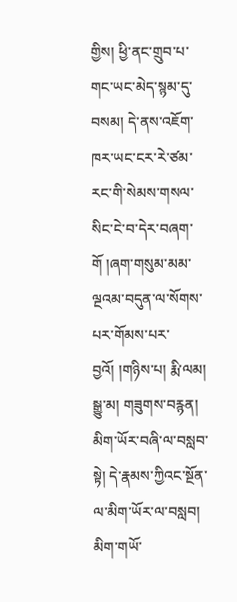གྱིས། ཕྱི་ནང་གྲུབ་པ་གང་ཡང་མེད་སྙམ་དུ་བསམ། དེ་ནས་འཇོག་ཁར་ཡང་ངར་རེ་ཙམ་རང་གི་སེམས་གསལ་སིང་ངེ་བ་དེར་བཞག་གོ །ཞག་གསུམ་མམ་ལྔའམ་བདུན་ལ་སོགས་པར་གོམས་པར་བྱའོ། །གཉིས་པ། རྨི་ལམ། སྒྱུ་མ། གཟུགས་བརྙན། མིག་ཡོར་བཞི་ལ་བསླབ་སྟེ། དེ་རྣམས་ཀྱིའང་སྔོན་ལ་མིག་ཡོར་ལ་བསླབ། མིག་གཡོ་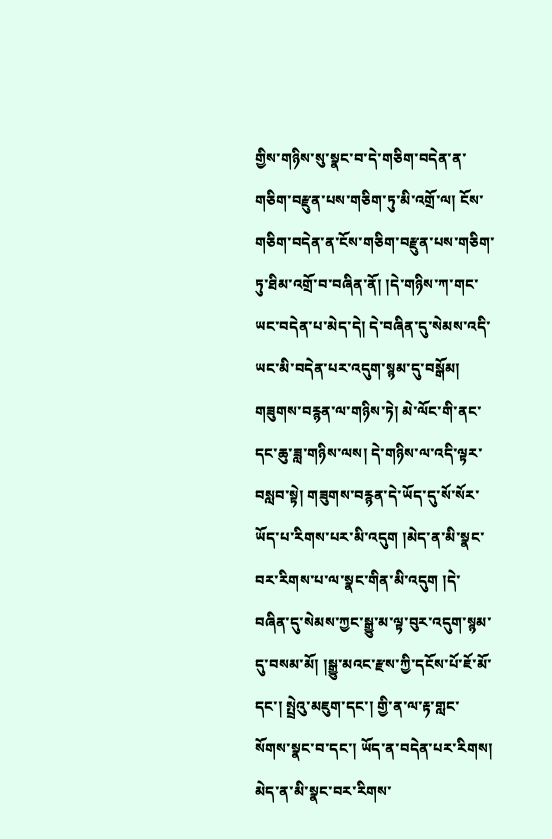གྱིས་གཉིས་སུ་སྣང་བ་དེ་གཅིག་བདེན་ན་གཅིག་བརྫུན་པས་གཅིག་ཏུ་མི་འགྲོ་ལ། ངོས་གཅིག་བདེན་ན་ངོས་གཅིག་བརྫུན་པས་གཅིག་ཏུ་ཐིམ་འགྲོ་བ་བཞིན་ནོ། །དེ་གཉིས་ཀ་གང་ཡང་བདེན་པ་མེད་དེ། དེ་བཞིན་དུ་སེམས་འདི་ཡང་མི་བདེན་པར་འདུག་སྙམ་དུ་བསྒོམ། གཟུགས་བརྙན་ལ་གཉིས་ཏེ། མེ་ལོང་གི་ནང་དང་ཆུ་ཟླ་གཉིས་ལས། དེ་གཉིས་ལ་འདི་ལྟར་བསླབ་སྟེ། གཟུགས་བརྙན་དེ་ཡོད་དུ་སོ་སོར་ཡོད་པ་རིགས་པར་མི་འདུག །མེད་ན་མི་སྣང་བར་རིགས་པ་ལ་སྣང་གིན་མི་འདུག །དེ་བཞིན་དུ་སེམས་ཀྱང་སྒྱུ་མ་ལྟ་བུར་འདུག་སྙམ་དུ་བསམ་མོ། །སྒྱུ་མའང་རྫས་ཀྱི་དངོས་པོ་ཇོ་མོ་དང་། སྤྲེའུ་མཇུག་དང་། གྱི་ན་ལ་རྟ་གླང་སོགས་སྣང་བ་དང་། ཡོད་ན་བདེན་པར་རིགས། མེད་ན་མི་སྣང་བར་རིགས་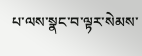པ་ལས་སྣང་བ་ལྟར་སེམས་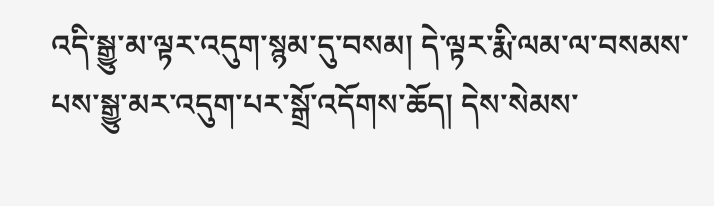འདི་སྒྱུ་མ་ལྟར་འདུག་སྙམ་དུ་བསམ། དེ་ལྟར་རྨི་ལམ་ལ་བསམས་པས་སྒྱུ་མར་འདུག་པར་སྒྲོ་འདོགས་ཆོད། དེས་སེམས་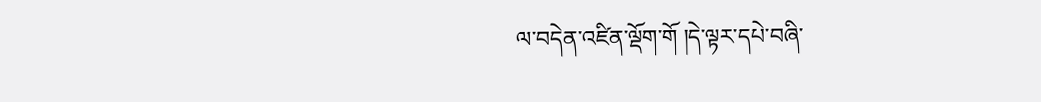ལ་བདེན་འཛིན་ལྡོག་གོ །དེ་ལྟར་དཔེ་བཞི་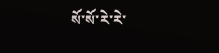སོ་སོ་རེ་རེ་